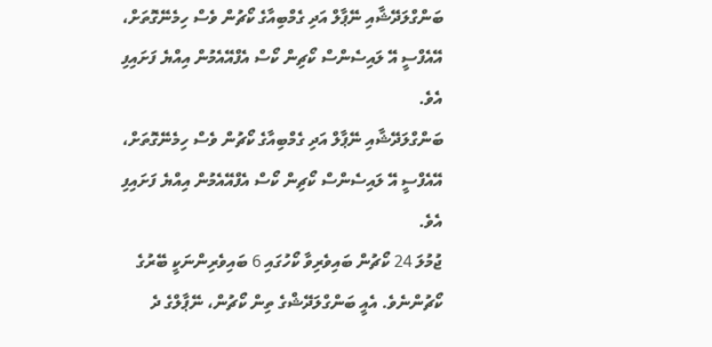ބަންގްލަދޭޝާއި ނޭޕާލް އަދި ގެމްބިއާގެ ކޯޗުން ވެސް ހިމެނޭގޮތަށް، އޭއެފްސީ އޭ ލައިސެންސް ކޯޗިން ކޯސް އެފްއޭއެމުން އިއްޔެ ފަށައިފި އެވެ.
ބަންގްލަދޭޝާއި ނޭޕާލް އަދި ގެމްބިއާގެ ކޯޗުން ވެސް ހިމެނޭގޮތަށް، އޭއެފްސީ އޭ ލައިސެންސް ކޯޗިން ކޯސް އެފްއޭއެމުން އިއްޔެ ފަށައިފި އެވެ.
ޖުމުލަ 24 ކޯޗުން ބައިވެރިވާ ކޯހުގައި 6 ބައިވެރިންނަކީ ބޭރުގެ ކޯޗުންނެވެ. އެއީ ބަންގްލަދޭޝްގެ ތިން ކޯޗުން، ނޭޕާލްގެ ދެ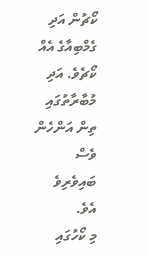ކޯޗުން އަދި ގެމްބިއާގެ އެއް ކޯޗެވެ. އަދި މުބާރާތުގައި ތިން އަންހެން ވެސް ބައިވެރިވެ އެވެ.
މި ކޯހުގައި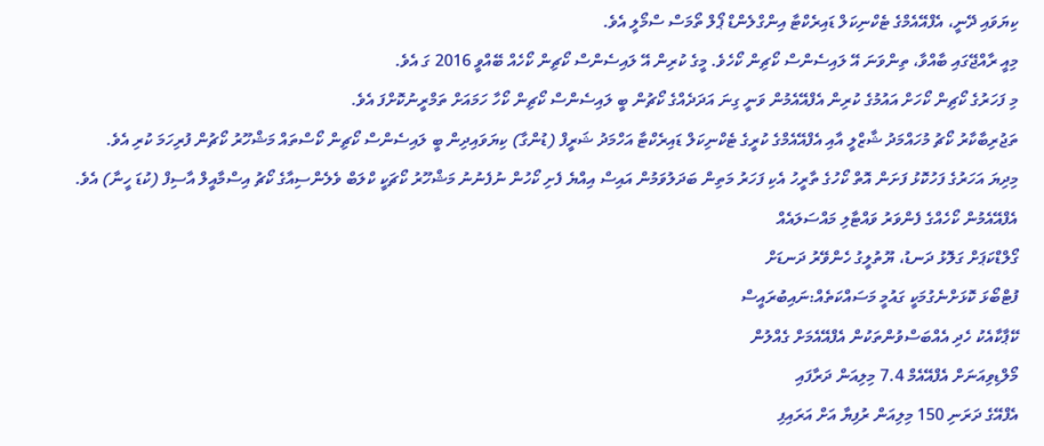ކިޔަވައި ދޭނީ، އެފްއޭއެމްގެ ޓެކްނިކަލް ޑައިރެކްޓާ އިންގްލެންޑް ޕޯލް ތޯމަސް ސްމޯލީ އެވެ.
މިއީ ރާއްޖޭގައި ބާއްވާ، ތިންވަނަ އޭ ލައިސެންސް ކޯޗިން ކޯހެވެ. މީގެ ކުރިން އޭ ލައިސެންސް ކޯޗިން ކޯހެއް ބޭއްވީ 2016 ގަ އެވެ.
މި ފަހަރުގެ ކޯޗިން ކޯހަށް އައުމުގެ ކުރިން އެފްއޭއެމުން ވަނީ ގިނަ އަދަދެއްގެ ކޯޗުން ބީ ލައިސެންސް ކޯޗިން ކޯހާ ހަމައަށް ތަމްރީނުކޮށްފަ އެވެ.
ތަޖުރިބާކާރު ކޯޗު މުހައްމަދު ޝާޒްލީ އާއި އެފްއޭއެމްގެ ކުރީގެ ޓެކްނިކަލް ޑައިރެކްޓާ އަހްމަދު ޝަރީފް (ޑުންގާ) ކިޔަވައިދިން ބީ ލައިސެންސް ކޯޗިން ކޯސްތައް މަޝްހޫރު ކޯޗުން ފުރިހަމަ ކުރި އެވެ.
މިދިޔަ އަހަރުގެ ފަހުކޮޅު ފަށަން އޮތް ކޯހުގެ ތާރީހު އެކި ފަހަރު މަތިން ބަދަލުވަމުން އައިސް އިއްޔެ ފެށި ކޯހުން ނުފެނުނު މަޝްހޫރު ކޯޗަކީ ކްލަބް ވެލެންސިއާގެ ކޯޗު އިސްމާއީލް އާސިފް (ކުޑަ ހީނާ) އެވެ.
އެފްއޭއެމުން ކޯހެއްގެ ފެންވަރު ވައްޓާލި މައްސަލައެއް
ގޯލްޑްކަޕަށް ގަލޮޅު ދަނޑު، ޔޫތުލީގު ހެންވޭރު ދަނޑަށް
ފުޓްބޯޅަ ކޮޅަށްނެގުމަކީ ގައުމީ މަސައްކަތެއް:ނައިބުރައީސް
ކޭޕާކާއެކު ހެދި އެއްބަސްވުންތަކުން އެފްއޭއެމަށް ގެއްލުން
މޯލްޑިވިއަނަށް އެފްއޭއެމް 7.4 މިލިއަން ދަރާފައި
އެފްއޭގެ ދަރަނި 150 މިލިއަން ރުފިޔާ އަށް އަރައިފި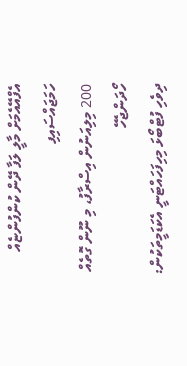އެފްއޭއެމަށް މާލީ ލަފާ ދޭން ކުންފުންޏެއް ހަމަޖައްސައިފި
200 މިލިއަނުން އިސްރާފު، މި ނޫން ގޮތެއް ހޯދަންޖެހޭ
ދިވެހި ފުޓްބޯޅަ މިހިފަހައްޓަނީ އެކަޑަމީތަކުން: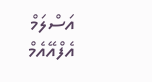އަސްލަމް
އެފްއޭއެމް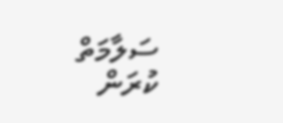ސަލާމަތް ކުރަން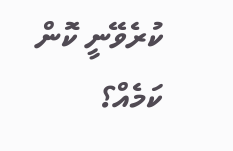ކުރެވޭނީ ކޮން ކަމެއް؟